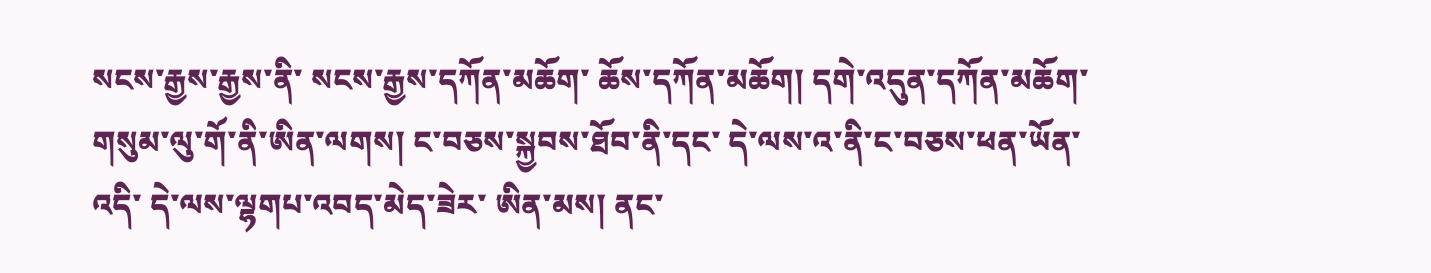སངས་རྒྱས་རྒྱས་ནི་ སངས་རྒྱས་དཀོན་མཆོག་ ཆོས་དཀོན་མཆོག། དགེ་འདུན་དཀོན་མཆོག་ གསུམ་ལུ་གོ་ནི་ཨིན་ལགས། ང་བཅས་སྐྱབས་ཐོབ་ནི་དང་ དེ་ལས་འ་ནི་ང་བཅས་ཕན་ཡོན་འདི་ དེ་ལས་ལྷགཔ་འབད་མེད་ཟེར་ ཨིན་མས། ནང་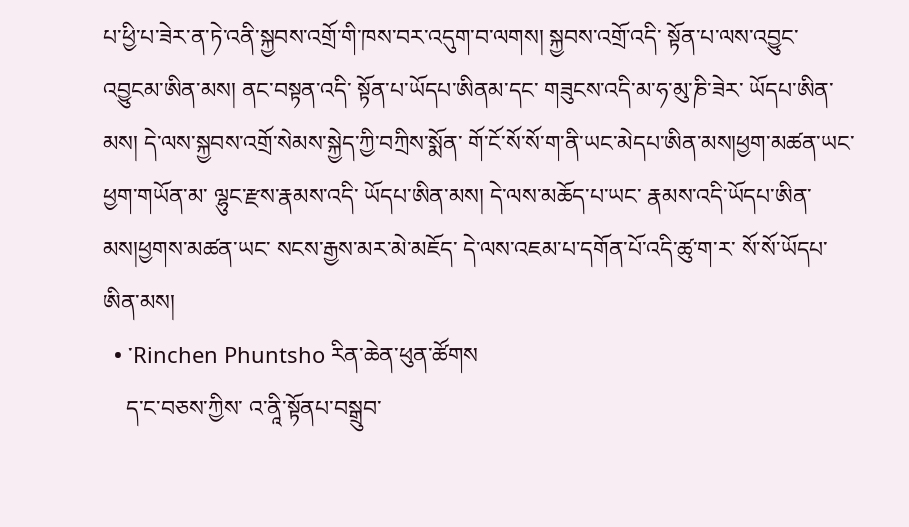པ་ཕྱི་པ་ཟེར་ན་ཏེ་འནི་སྐྱབས་འགྲོ་གི་ཁས་བར་འདུག་བ་ལགས། སྐྱབས་འགྲོ་འདི་ སྟོན་པ་ལས་འབྱུང་འབྱུངམ་ཨིན་མས། ནང་བསྟན་འདི་ སྟོན་པ་ཡོདཔ་ཨིནམ་དང་ གཟུངས་འདི་མ་ཧ་མུ་ཎི་ཟེར་ ཡོདཔ་ཨིན་མས། དེ་ལས་སྐྱབས་འགྲོ་སེམས་སྐྱེད་ཀྱི་བཀྲིས་སྨོན་ གོ་ངོ་སོ་སོ་ག་ནི་ཡང་མེདཔ་ཨིན་མས།ཕྱག་མཚན་ཡང་ ཕྱག་གཡོན་མ་ ལྷུང་རྫས་རྣམས་འདི་ ཡོདཔ་ཨིན་མས། དེ་ལས་མཆོད་པ་ཡང་ རྣམས་འདི་ཡོདཔ་ཨིན་མས།ཕྱགས་མཚན་ཡང་ སངས་རྒྱས་མར་མེ་མཇོད་ དེ་ལས་འཇམ་པ་དགོན་པོ་འདི་ཚུ་ག་ར་ སོ་སོ་ཡོདཔ་ཨིན་མས།
  • ་Rinchen Phuntsho རིན་ཆེན་ཕུན་ཚོགས
    ད་ང་བཅས་ཀྱིས་ འ་ནཱི་སྟོནཔ་བསྒྲུབ་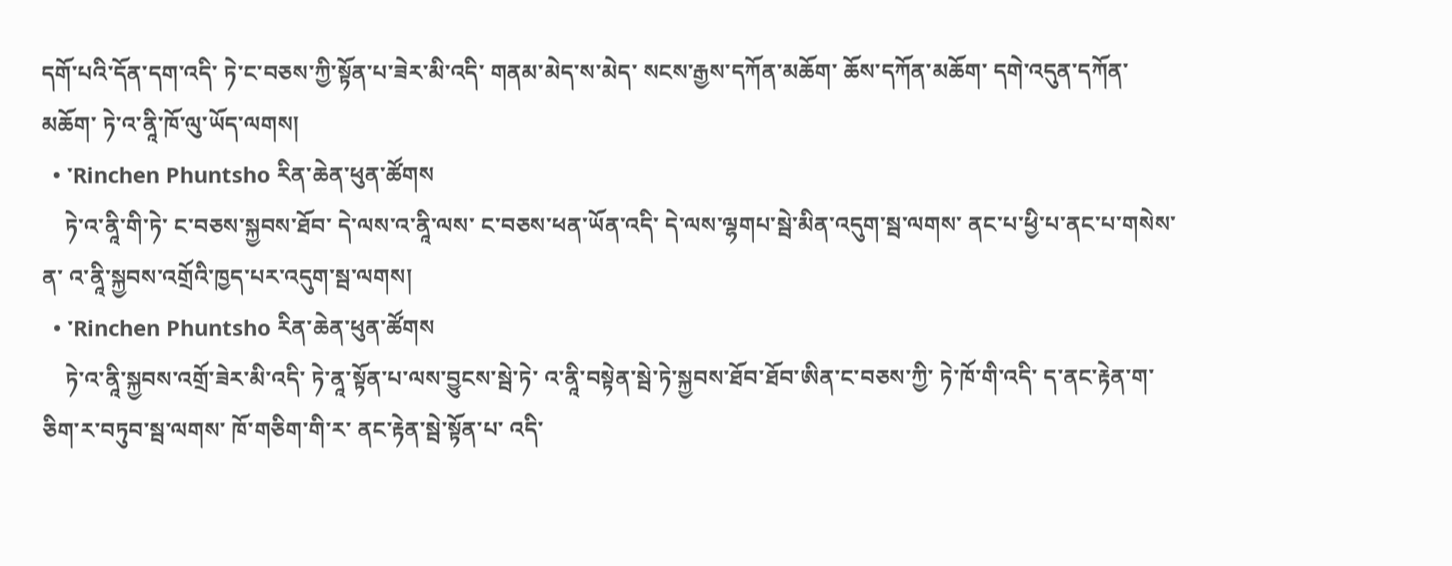དགོ་པའི་དོན་དག་འདི་ ཏེ་ང་བཅས་ཀྱི་སྟོན་པ་ཟེར་མི་འདི་ གནམ་མེད་ས་མེད་ སངས་རྒྱས་དཀོན་མཆོག་ ཆོས་དཀོན་མཆོག་ དགེ་འདུན་དཀོན་མཆོག་ ཏེ་འ་ནཱི་ཁོ་ལུ་ཡོད་ལགས།
  • ་Rinchen Phuntsho རིན་ཆེན་ཕུན་ཚོགས
    ཏེ་འ་ནཱི་གི་ཏེ་ ང་བཅས་སྐྱབས་ཐོབ་ དེ་ལས་འ་ནཱི་ལས་ ང་བཅས་ཕན་ཡོན་འདི་ དེ་ལས་ལྷགཔ་སྦེ་མིན་འདུག་སྦ་ལགས་ ནང་པ་ཕྱི་པ་ནང་པ་གསེས་ན་ འ་ནཱི་སྐྱབས་འགྲོའི་ཁྱད་པར་འདུག་སྦ་ལགས།
  • ་Rinchen Phuntsho རིན་ཆེན་ཕུན་ཚོགས
    ཏེ་འ་ནཱི་སྐྱབས་འགྲོ་ཟེར་མི་འདི་ ཏེ་ནཱ་སྟོན་པ་ལས་བྱུངས་སྦེ་ཏེ་ འ་ནཱི་བསྟེན་སྦེ་ཏེ་སྐྱབས་ཐོབ་ཐོབ་ཨིན་ང་བཅས་ཀྱི་ ཏེ་ཁོ་གི་འདི་ ད་ནང་རྟེན་ག་ཅིག་ར་བཏུབ་སྦ་ལགས་ ཁོ་གཅིག་གི་ར་ ནང་རྟེན་སྦེ་སྟོན་པ་ འདི་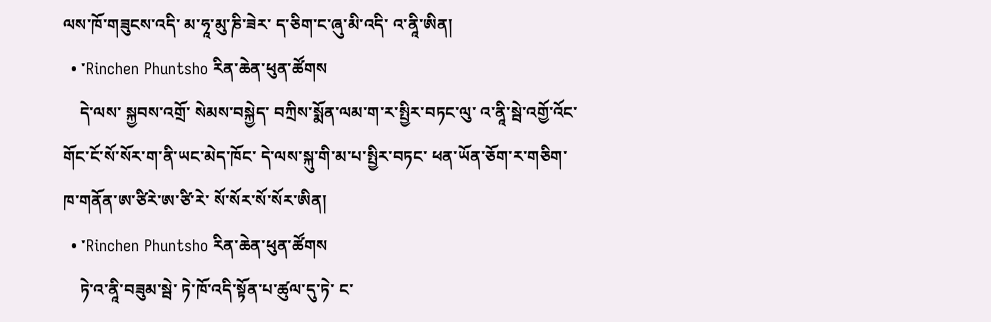ལས་ཁོ་གཟུངས་འདི་ མ་ཧཱ་མུ་ཎི་ཟེར་ ད་ཅིག་ང་ཞུ་མི་འདི་ འ་ནཱི་ཨིན།
  • ་Rinchen Phuntsho རིན་ཆེན་ཕུན་ཚོགས
    དེ་ལས་ སྐྱབས་འགྲོ་ སེམས་བསྐྱེད་ བཀྲིས་སྨོན་ལམ་ག་ར་སྤྱིར་བཏང་ལུ་ འ་ནཱི་སྦེ་འགྱོ་འོང་ གོང་ངོ་སོ་སོར་ག་ནི་ཡང་མེད་ཁོང་ དེ་ལས་སྐུ་གི་མ་པ་སྤྱིར་བཏང་ ཕན་ཡོན་ཅོག་ར་གཅིག་ ཁ་གནོན་ཨ་ཙིརེ་ཨ་ཙི་རེ་ སོ་སོར་སོ་སོར་ཨིན།
  • ་Rinchen Phuntsho རིན་ཆེན་ཕུན་ཚོགས
    ཏེ་འ་ནཱི་བཟུམ་སྦེ་ ཏེ་ཁོ་འདི་སྟོན་པ་ཚུལ་དུ་ཏེ་ ང་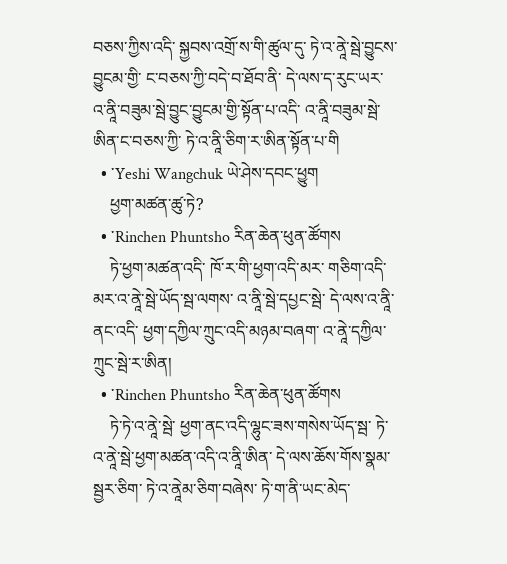བཅས་ཀྱིས་འདི་ སྐྱབས་འགྲོ་ས་གི་ཚུལ་དུ་ ཏེ་འ་ནཱེ་སྦེ་བྱུངས་བྱུངམ་གྱི་ ང་བཅས་ཀྱི་བདེ་བ་ཐོབ་ནི་ དེ་ལས་ད་རུང་ཡར་ འ་ནཱི་བཟུམ་སྦེ་བྱུང་བྱུངམ་གྱི་སྟོན་པ་འདི་ འ་ནཱི་བཟུམ་སྦེ་ཨིན་ང་བཅས་ཀྱི་ ཏེ་འ་ནཱི་ཅིག་ར་ཨིན་སྟོན་པ་གི
  • ་Yeshi Wangchuk ཡེ་ཤེས་དབང་ཕྱུག
    ཕྱག་མཚན་ཚུ་ཏེ?
  • ་Rinchen Phuntsho རིན་ཆེན་ཕུན་ཚོགས
    ཏེ་ཕྱག་མཚན་འདི་ ཁོ་ར་གི་ཕྱག་འདི་མར་ གཅིག་འདི་མར་འ་ནཱེ་སྦེ་ཡོད་སྦ་ལགས་ འ་ནཱི་སྦེ་དཔྱང་སྦེ་ དེ་ལས་འ་ནཱི་ནང་འདི་ ཕྱག་དཀྱིལ་ཀྲུང་འདི་མཉམ་བཞག་ འ་ནཱེ་དཀྱིལ་ཀྲུང་སྦེ་ར་ཨིན།
  • ་Rinchen Phuntsho རིན་ཆེན་ཕུན་ཚོགས
    ཏེ་ཏེ་འ་ནཱེ་སྦེ་ ཕྱག་ནང་འདི་ལྷུང་ཟས་གསེས་ཡོད་སྦ་ ཏེ་འ་ནཱེ་སྦེ་ཕྱག་མཚན་འདི་འ་ནཱི་ཨིན་ དེ་ལས་ཆོས་གོས་སྣམ་སྦྱར་ཅིག་ ཏེ་འ་ནཱེམ་ཅིག་བཞེས་ ཏེ་ག་ནི་ཡང་མེད་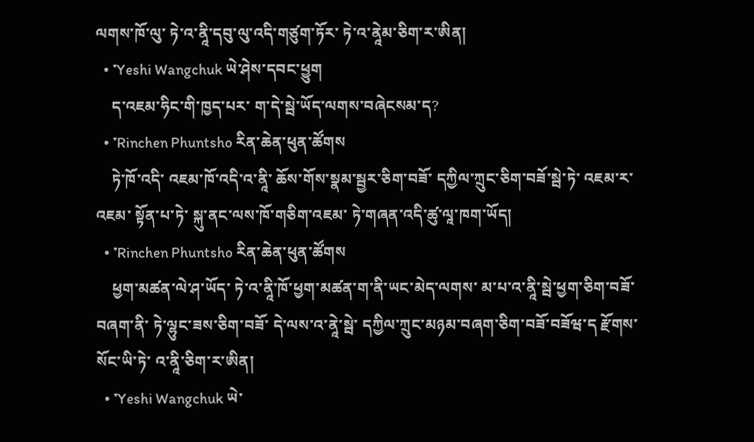ལགས་ཁོ་ལུ་ ཏེ་འ་ནཱི་དབུ་ལུ་འདི་གཙུག་ཏོར་ ཏེ་འ་ནཱེམ་ཅིག་ར་ཨིན།
  • ་Yeshi Wangchuk ཡེ་ཤེས་དབང་ཕྱུག
    ད་འཇམ་ཧིང་གི་ཁྱད་པར་ ག་དེ་སྦེ་ཡོད་ལགས་བཞེངསམ་ད?
  • ་Rinchen Phuntsho རིན་ཆེན་ཕུན་ཚོགས
    ཏེ་ཁོ་འདི་ འཇམ་ཁོ་འདི་འ་ནཱི་ ཆོས་གོས་སྣམ་སྦྱར་ཅིག་བཟོ་ དཀྱིལ་ཀྲུང་ཅིག་བཟོ་སྦེ་ཏེ་ འཇམ་ར་འཇམ་ སྟོན་པ་ཏེ་ སྐུ་ནང་ལས་ཁོ་གཅིག་འཇམ་ ཏེ་གཞན་འདི་ཚུ་ལཱ་ཁག་ཡོད།
  • ་Rinchen Phuntsho རིན་ཆེན་ཕུན་ཚོགས
    ཕྱག་མཚན་ལེ་ཤ་ཡོད་ ཏེ་འ་ནཱི་ཁོ་ཕྱག་མཚན་ག་ནི་ཡང་མེད་ལགས་ མ་པ་འ་ནཱི་སྦེ་ཕྱག་ཅིག་བཟོ་བཞག་ནི་ ཏེ་ལྷུང་ཟས་ཅིག་བཟོ་ དེ་ལས་འ་ནཱེ་སྦེ་ དཀྱིལ་ཀྲུང་མཉམ་བཞག་ཅིག་བཟོ་བཟོཝ་ད རྫོགས་སོང་ཡི་ཏེ་ འ་ནཱི་ཅིག་ར་ཨིན།
  • ་Yeshi Wangchuk ཡེ་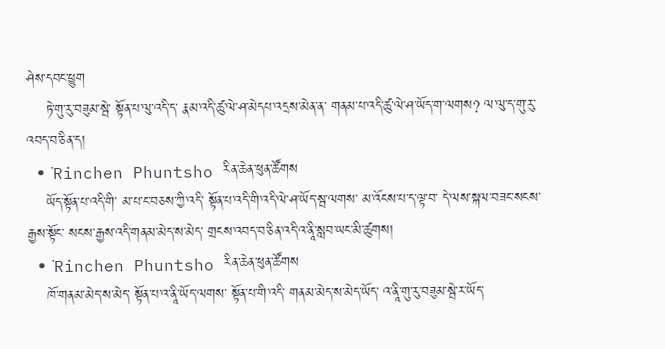ཤེས་དབང་ཕྱུག
    ཏེ་གུ་རུ་བཟུམ་སྦེ་ སྟོན་པ་ལུ་འདི་ད་ རྣམ་འདི་ཚུ་ལེ་ཤ་མེདཔ་འདྲས་མེན་ན་ གནམ་པ་འདི་ཚུ་ལེ་ཤ་ཡོད་ག་ལགས? ལ་ལུ་ད་གུ་རུ་འབད་བ་ཅིན་ད།
  • ་Rinchen Phuntsho རིན་ཆེན་ཕུན་ཚོགས
    ཡོད་སྟོན་པ་འདི་གི་ མ་པ་ང་བཅས་ཀྱི་འདི་ སྟོན་པ་འདི་གི་འདི་ལེ་ཤ་ཡོད་སྦ་ལགས་ མ་འོངས་པ་ད་ལྟ་བ་ དེ་ལས་སྐལ་བཟང་སངས་རྒྱས་སྟོང་ སངས་རྒྱས་འདི་གནམ་མེད་ས་མེད་ གྲངས་འབད་བ་ཅིན་འདི་འ་ནཱི་སླབ་ཡང་མི་ཚུགས།
  • ་Rinchen Phuntsho རིན་ཆེན་ཕུན་ཚོགས
    ཁོ་གནམ་མེད་ས་མེད་ སྟོན་པ་འ་ནཱི་ཡོད་ལགས་ སྟོན་པ་གི་འདི་ གནམ་མེད་ས་མེད་ཡོད་ འ་ནཱི་གུ་རུ་བཟུམ་སྦེ་ར་ཡོད་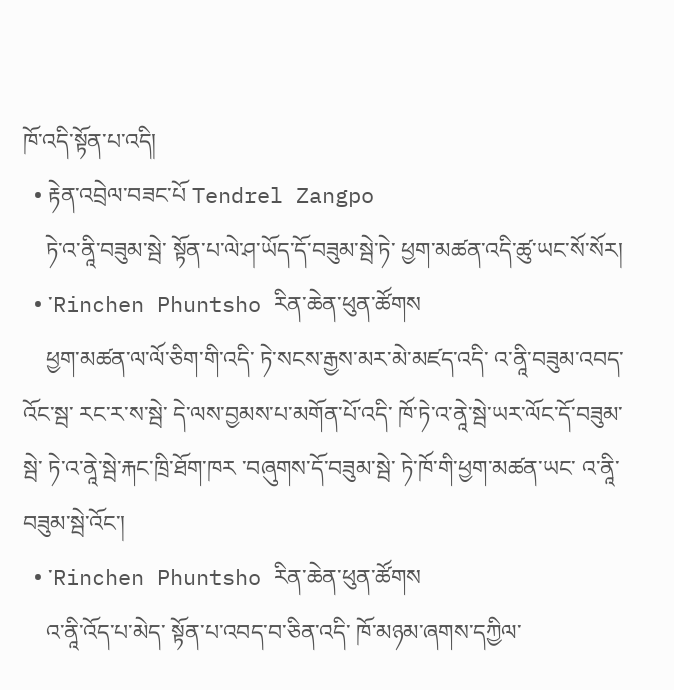ཁོ་འདི་སྟོན་པ་འདི།
  • རྟེན་འབྲེལ་བཟང་པོ Tendrel Zangpo
    ཏེ་འ་ནཱི་བཟུམ་སྦེ་ སྟོན་པ་ལེ་ཤ་ཡོད་དོ་བཟུམ་སྦེ་ཏེ་ ཕྱག་མཚན་འདི་ཚུ་ཡང་སོ་སོར།
  • ་Rinchen Phuntsho རིན་ཆེན་ཕུན་ཚོགས
    ཕྱག་མཚན་ལ་ལོ་ཅིག་གི་འདི་ ཏེ་སངས་རྒྱས་མར་མེ་མཛད་འདི་ འ་ནཱི་བཟུམ་འབད་འོང་སྦ་ རང་ར་ས་སྦེ་ དེ་ལས་བྱམས་པ་མགོན་པོ་འདི་ ཁོ་ཏེ་འ་ནཱེ་སྦེ་ཡར་ལོང་དོ་བཟུམ་སྦེ་ ཏེ་འ་ནཱེ་སྦེ་རྐང་ཁྲི་ཐོག་ཁར ་བཞུགས་དོ་བཟུམ་སྦེ་ ཏེ་ཁོ་གི་ཕྱག་མཚན་ཡང་ འ་ནཱི་བཟུམ་སྦེ་འོང་།
  • ་Rinchen Phuntsho རིན་ཆེན་ཕུན་ཚོགས
    འ་ནཱི་འོད་པ་མེད་ སྟོན་པ་འབད་བ་ཅིན་འདི་ ཁོ་མཉམ་ཞགས་དཀྱིལ་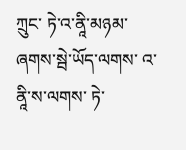ཀྲུང་ ཏེ་འ་ནཱི་མཉམ་ཞགས་སྦེ་ཡོད་ལགས་ འ་ནཱི་ས་ལགས་ ཏེ་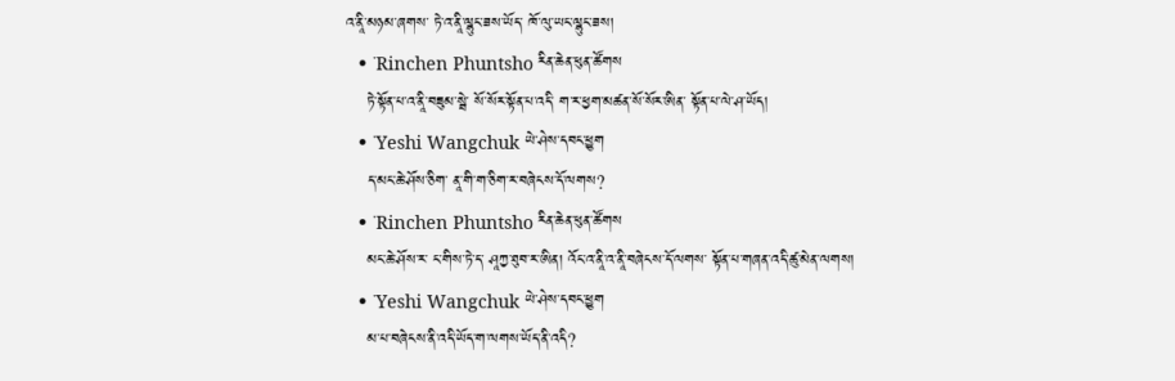འ་ནཱི་མཉམ་ཞགས་ ཏེ་འ་ནཱི་ལྷུང་ཟས་ཡོད་ ཁོ་ལུ་ཡང་ལྷུང་ཟས།
  • ་Rinchen Phuntsho རིན་ཆེན་ཕུན་ཚོགས
    ཏེ་སྟོན་པ་འ་ནཱི་བཟུམ་སྦེ་ སོ་སོར་སྟོན་པ་འདི་ ག་ར་ཕྱག་མཚན་སོ་སོར་ཨིན་ སྟོན་པ་ལེ་ཤ་ཡོད།
  • ་Yeshi Wangchuk ཡེ་ཤེས་དབང་ཕྱུག
    ད་མང་ཆེ་ཤོས་ཅིག་ ནཱ་གི་ག་ཅིག་ར་བཞེངས་དོ་ལགས?
  • ་Rinchen Phuntsho རིན་ཆེན་ཕུན་ཚོགས
    མང་ཆེ་ཤོས་ར་ ང་གིས་ཏེ་ད་ ཤཱཀྱ་ཐུབ་ར་ཨིན། འོང་འ་ནཱི་འ་ནཱི་བཞེངས་དོ་ལགས་ སྟོན་པ་གཞན་འདི་ཚུ་མེན་ལགས།
  • ་Yeshi Wangchuk ཡེ་ཤེས་དབང་ཕྱུག
    མ་པ་བཞེངས་ནི་འདི་ཡོད་ག་ལགས་ཡོད་ནི་འདི?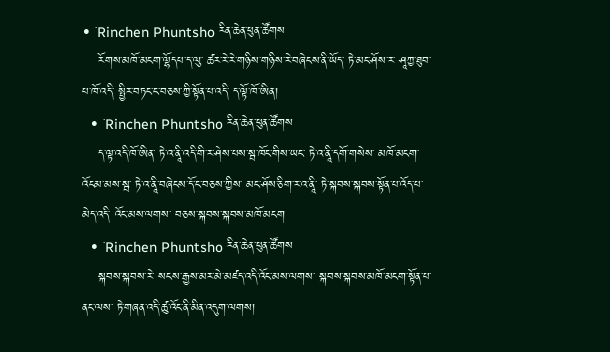• ་Rinchen Phuntsho རིན་ཆེན་ཕུན་ཚོགས
    རོགས་མཁོ་མངག་ལྷོདཔ་ད་ལུ་ ཚར་རེ་རེ་གཉིས་གཉིས་རེ་བཞེངས་ནི་ཡོད་ ཏེ་མང་ཤོས་ར་ ཤཱཀྱ་ཐུབ་པ་ཁོ་འདི་ སྤྱིར་བཏང་ང་བཅས་ཀྱི་སྟོན་པ་འདི་ ད་ལྟོ་ཁོ་ཨིན།
  • ་Rinchen Phuntsho རིན་ཆེན་ཕུན་ཚོགས
    ད་ལྟ་འདི་ཁོ་ཨིན་ ཏེ་འ་ནཱི་འདི་གི་ར་ཤེས་པས་སྦ་ཁོང་གིས་ཡང་ ཏེ་འ་ནཱི་དགོ་གསེས་ མཁོ་མངག་འོངམ་མས་སྦ་ ཏེ་འ་ནཱི་བཞེངས་དོ་ང་བཅས་ཀྱིས་ མང་ཤོས་ཅིག་ར་འ་ནཱི་ ཏེ་སྐབས་སྐབས་སྟོན་པ་འོད་པ་མེད་འདི་ འོང་མས་ལགས་ བཅས་སྐབས་སྐབས་མཁོ་མངག
  • ་Rinchen Phuntsho རིན་ཆེན་ཕུན་ཚོགས
    སྐབས་སྐབས་རེ་ སངས་རྒྱས་མར་མེ་མཛད་འདི་འོང་མས་ལགས་ སྐབས་སྐབས་མཁོ་མངག་སྟོན་པ་ནང་ལས་ ཏེ་གཞན་འདི་ཚུ་འོང་ནི་མིན་འདུག་ལགས།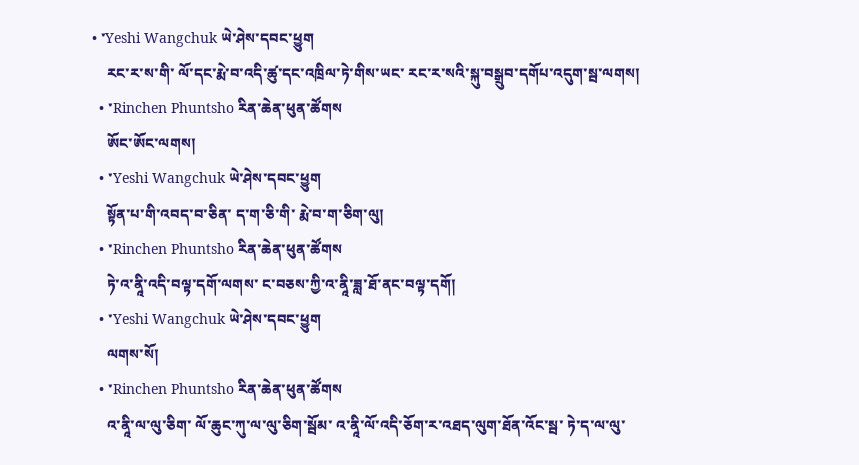• ་Yeshi Wangchuk ཡེ་ཤེས་དབང་ཕྱུག
    རང་ར་ས་གི་ ལོ་དང་རྨེ་བ་འདི་ཚུ་དང་འཁྲིལ་ཏེ་གིས་ཡང་ རང་ར་སའི་སྐུ་བསྒྲུབ་དགོཔ་འདུག་སྦ་ལགས།
  • ་Rinchen Phuntsho རིན་ཆེན་ཕུན་ཚོགས
    ཨོང་ཨོང་ལགས།
  • ་Yeshi Wangchuk ཡེ་ཤེས་དབང་ཕྱུག
    སྟོན་པ་གི་འབད་བ་ཅིན་ ད་ག་ཅི་གི་ རྨེ་བ་ག་ཅིག་ལུ།
  • ་Rinchen Phuntsho རིན་ཆེན་ཕུན་ཚོགས
    ཏེ་འ་ནཱི་འདི་བལྟ་དགོ་ལགས་ ང་བཅས་ཀྱི་འ་ནཱི་ཟླ་ཐོ་ནང་བལྟ་དགོ།
  • ་Yeshi Wangchuk ཡེ་ཤེས་དབང་ཕྱུག
    ལགས་སོ།
  • ་Rinchen Phuntsho རིན་ཆེན་ཕུན་ཚོགས
    འ་ནཱི་ལ་ལུ་ཅིག་ ལོ་ཆུང་ཀུ་ལ་ལུ་ཅིག་སྦོམ་ འ་ནཱི་ལོ་འདི་ཅོག་ར་འཐད་ལུག་ཐོན་འོང་སྦ་ ཏེ་ད་ལ་ལུ་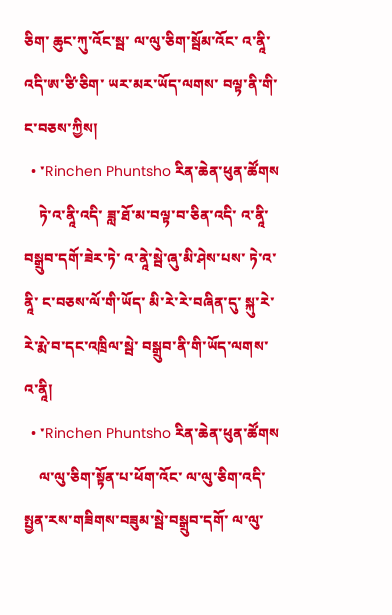ཅིག་ ཆུང་ཀུ་འོང་སྦ་ ལ་ལུ་ཅིག་སྦོམ་འོང་ འ་ནཱི་འདི་ཨ་ཙི་ཅིག་ ཡར་མར་ཡོད་ལགས་ བལྟ་ནི་གི་ང་བཅས་ཀྱིས།
  • ་Rinchen Phuntsho རིན་ཆེན་ཕུན་ཚོགས
    ཏེ་འ་ནཱི་འདི་ ཟླ་ཐོ་མ་བལྟ་བ་ཅིན་འདི་ འ་ནཱི་བསྒྲུབ་དགོ་ཟེར་ཏེ་ འ་ནཱེ་སྦེ་ཞུ་མི་ཤེས་པས་ ཏེ་འ་ནཱི་ ང་བཅས་ལོ་གི་ཡོད་ མི་རེ་རེ་བཞིན་དུ་ སྐུ་རེ་རེ་རྨེ་བ་དང་འཁྲིལ་སྦེ་ བསྒྲུབ་ནི་གི་ཡོད་ལགས་འ་ནཱི།
  • ་Rinchen Phuntsho རིན་ཆེན་ཕུན་ཚོགས
    ལ་ལུ་ཅིག་སྟོན་པ་ཕོག་འོང་ ལ་ལུ་ཅིག་འདི་སྤྱན་རས་གཟིགས་བཟུམ་སྦེ་བསྒྲུབ་དགོ་ ལ་ལུ་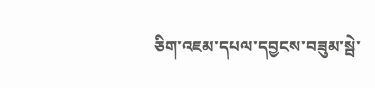ཅིག་འཇམ་དཔལ་དབྱངས་བཟུམ་སྦེ་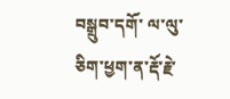བསྒྲུབ་དགོ་ ལ་ལུ་ཅིག་ཕྱག་ན་རྡོ་རྗེ་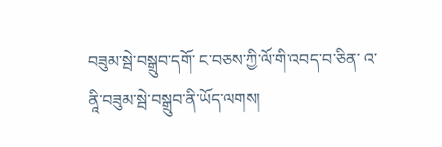བཟུམ་སྦེ་བསྒྲུབ་དགོ་ ང་བཅས་ཀྱི་ལོ་གི་འབད་བ་ཅིན་ འ་ནཱི་བཟུམ་སྦེ་བསྒྲུབ་ནི་ཡོད་ལགས།